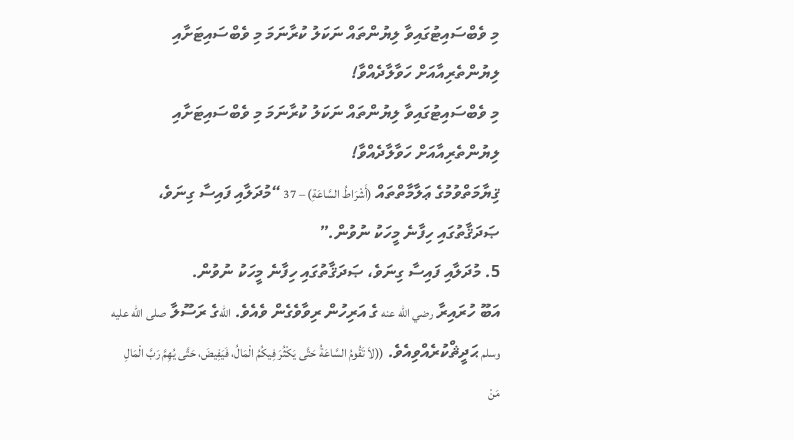މި ވެބްސައިޓުގައިވާ ލިޔުންތައް ނަކަލު ކުރާނަމަ މި ވެބްސައިޓަށާއި ލިޔުންތެރިއާއަށް ހަވާލާދެއްވާ!
މި ވެބްސައިޓުގައިވާ ލިޔުންތައް ނަކަލު ކުރާނަމަ މި ވެބްސައިޓަށާއި ލިޔުންތެރިއާއަށް ހަވާލާދެއްވާ!
ޤިޔާމަތްވުމުގެ ޢަލާމާތްތައް (أَشْرَاطُ السَّاعَةِ) – 37 “މުދަލާއި ފައިސާ ގިނަވެ، ޞަދަޤާތުގައި ހިފާނެ މީހަކު ނުވުން.”
5. މުދަލާއި ފައިސާ ގިނަވެ، ޞަދަޤާތުގައި ހިފާނެ މީހަކު ނުވުން.
އަބޫ ހުރައިރާ رضي الله عنه ގެ އަރިހުން ރިވާވެގެން ވެއެވެ. اللهގެ ރަސޫލާ صلى الله عليه وسلم ޙަދީޘްކުރެއްވިއެވެ. ((لاَ تَقُومُ السَّاعَةُ حَتَّى يَكْثُرَ فِيكُمُ الْمَالُ، فَيَفِيضَ، حَتَّى يُهِمَّ رَبَّ الْمَالِ مَنْ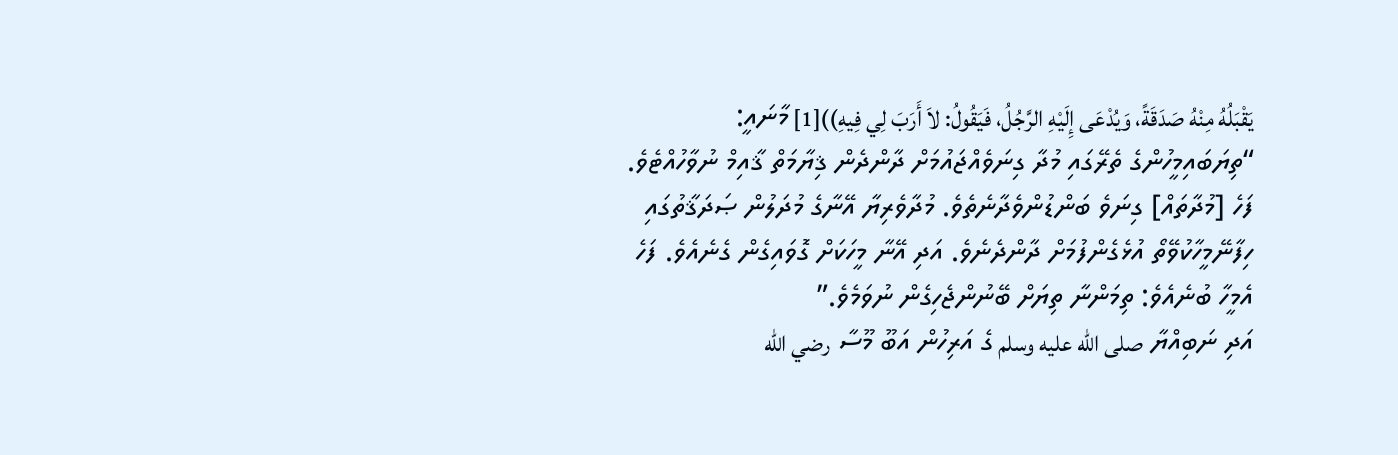يَقْبَلُهُ مِنْهُ صَدَقَةً، وَيُدْعَى إِلَيْهِ الرَّجُلُ، فَيَقُولُ: لاَ أَرَبَ لِي فِيهِ))[1] މާނައީ: “ތިޔަބައިމީހުންގެ ތެރޭގައި މުދާ ގިނަވެއްޖައުމަށް ދާންދެން ޤިޔާމަތް ޤާއިމް ނުވާހުއްޓެވެ. ފަހެ [މުދާތައް] ގިނަވެ ބަންޑުންވެދާނެތެވެ. މުދާވެރިޔާ އޭނާގެ މުދަލުން ޞަދަޤާތުގައި ހިފާނޭމީހާކުވޭތޯ އުޅެގެންފުމަށް ދާންދެނެވެ. އަދި އޭނާ މީހަކަށް ގޮވައިގެން ގެނެއެވެ. ފަހެ އެމީހާ ބުނެއެވެ: ތިމަންނާ ތިޔަށް ބޭނުންޖެހިގެން ނުވަމެވެ.”
އަދި ނަބިއްޔާ صلى الله عليه وسلم ގެ އަރިހުން އަބޫ މޫސާ رضي الله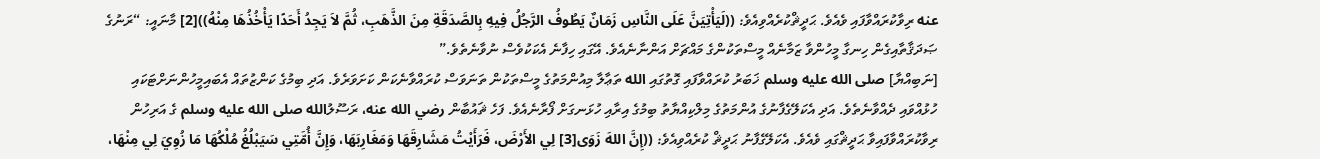عنه ރިވާކުރައްވާފައި ވެއެވެ. ޙަދީޘްކުރެއްވިއެވެ: ((لَيَأْتِيَنَّ عَلَى النَّاسِ زَمَانٌ يَطُوفُ الرَّجُلُ فِيهِ بِالصَّدَقَةِ مِنَ الذَّهَبِ، ثُمَّ لاَ يَجِدُ أَحَدًا يَأْخُذُهَا مِنْهُ))[2] މާނައީ: “ރަނުގެ ޞަދަޤާތާއިގެން ހިނގާ މީހުންވާ ޒަމާނެއް މީސްތަކުންގެ މައްޗަށް އަންނާނެއެވެ. އޭގައި ހިފާނެ އެކަކުވެސް ނުވާނެތެވެ.”
[ނަބިއްޔާ] صلى الله عليه وسلم ޚަބަރު ކުރައްވާފައި ގޮތުގައި الله ތަޢާލާ މިއުންމަތުގެ މީސްތަކުން ތަނަވަސް ކުރައްވާނެކަން ކަށަވަރެވެ. އަދި ބިމުގެ ކަންޒުތައް އެބައިމީހުންނަށްޓަކައި ހުޅުއްވައި ދެއްވާނެތެވެ. އަދި އެކަލޭގެފާނުގެ އުންމަތުގެ މިލްކިއްޔާތު ބިމުގެ އިރާއި ހުޅަނގަށް ފޯރާނެއެވެ. ފަހެ ޘައުބާން رضي الله عنه، ރަސޫލުالله صلى الله عليه وسلم ގެ އަރިހުން ރިވާކުރައްވާފައިވާ ޙަދީޘްގައި ވެއެވެ. އެކަލޭގެފާނު ޙަދީޘް ކުރެއްވިއެވެ: ((إِنَّ اللهَ زَوَى[3] لِي الأَرْضَ، فَرَأَيْتُ مَشَارِقَهَا وَمَغَارِبَهَا، وَإِنَّ أُمَّتِي سَيَبْلُغُ مُلْكُهَا مَا زُوِيَ لِي مِنْهَا،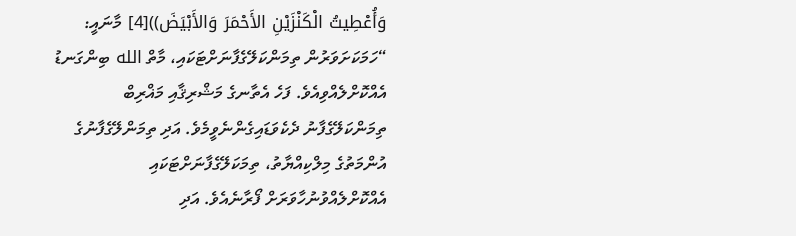وَأُعْطِيتُ الْكَنْزَيْنِ الأَحْمَرَ وَالأَبْيَضَ))[4] މާނައީ: “ހަމަކަށަވަރުން ތިމަންކަލޭގެފާނަށްޓަކައި، މާތް الله ބިންގަނޑު އެއްކޮށްލެއްވިއެވެ. ފަހެ އެތާނގެ މަޝްރިޤާއި މަޣްރިބް ތިމަންކަލޭގެފާނު ދެކެވަޑައިގެންނެވީމެވެ. އަދި ތިމަންލޭގެފާނުގެ އުންމަތުގެ މިލްކިއްޔާތު، ތިމަކަލޭގެފާނަށްޓަކައި އެއްކޮށްލެއްވުނުހާވަރަށް ފޯރާނެއެވެ. އަދި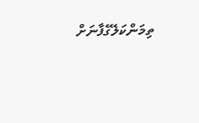ތިމަންކަލޭގެފާނަށް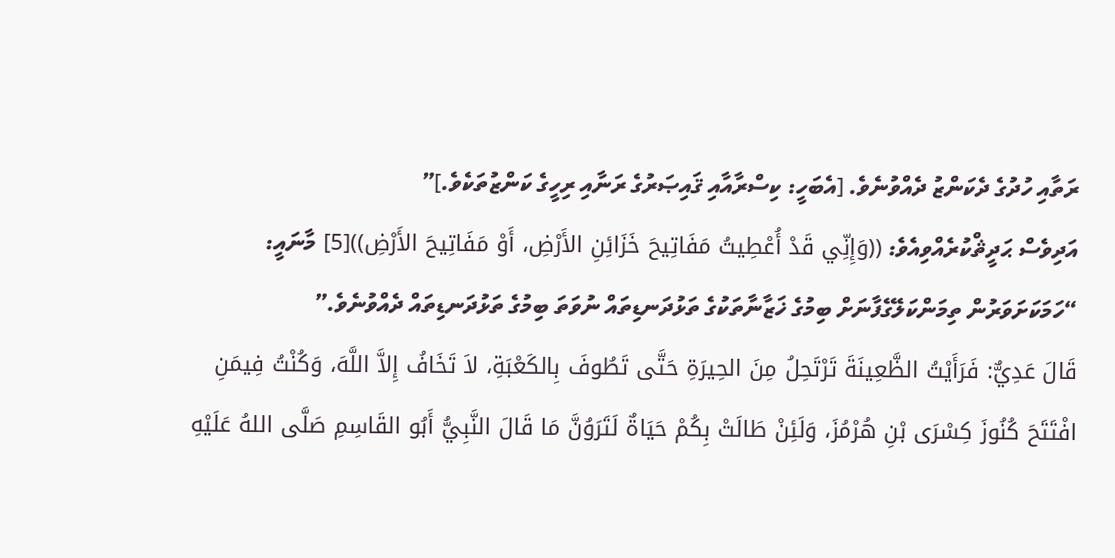ރަތާއި ހުދުގެ ދެކަންޒު ދެއްވުނެވެ. [އެބަހީ: ކިސްރާއާއި ޤައިޞަރުގެ ރަނާއި ރިހީގެ ކަންޒުތަކެވެ.]”
އަދިވެސް ޙަދީޘްކުރެއްވިއެވެ: ((وَإِنِّي قَدْ أُعْطِيتُ مَفَاتِيحَ خَزَائِنِ الأَرْضِ، أَوْ مَفَاتِيحَ الأَرْضِ))[5] މާނައީ: “ހަމަކަށަވަރުން ތިމަންކަލޭގެފާނަށް ބިމުގެ ޚަޒާނާތަކުގެ ތަޅުދަނޑިތައް ނުވަތަ ބިމުގެ ތަޅުދަނޑިތައް ދެއްވުނެވެ.”
قَالَ عَدِيٌّ: فَرَأَيْتُ الظَّعِينَةَ تَرْتَحِلُ مِنَ الحِيرَةِ حَتَّى تَطُوفَ بِالكَعْبَةِ، لاَ تَخَافُ إِلاَّ اللَّهَ، وَكُنْتُ فِيمَنِ افْتَتَحَ كُنُوزَ كِسْرَى بْنِ هُرْمُزَ، وَلَئِنْ طَالَتْ بِكُمْ حَيَاةٌ لَتَرَوُنَّ مَا قَالَ النَّبِيُّ أَبُو القَاسِمِ صَلَّى اللهُ عَلَيْهِ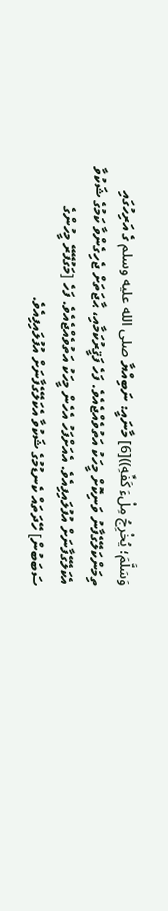وَسَلَّمَ؛ يُخْرِجُ مِلْءَ كَفِّهِ))[6] މާނައީ: ނަބިއްޔާ صلى الله عليه وسلم ގެ އަރިހުގައި ތިމަންކަލޭގެފާނު ވަނިކޮށް މީހަކު އަތުވެއްޖެއެވެ. ފަހެ ފަޤީރުކަމާއި، ޙާޖަތަށް ޖެހިގެންވާ ކަމުގެ ޝަކުވާ އެކަލޭގެފާނަށް އުފުލައިފިއެވެ. އެއަށްފަހު އެހެން މީހަކު އަތުވެއްޖެއެވެ. ފަހެ [މަގުފޭރޭ މީހުންގެ ސަބަބުން] ހޭދަތައް ކެނޑުމުގެ ޝަކުވާ އެކަލޭގެފާނަށް އުފުލައިފިއެވެ.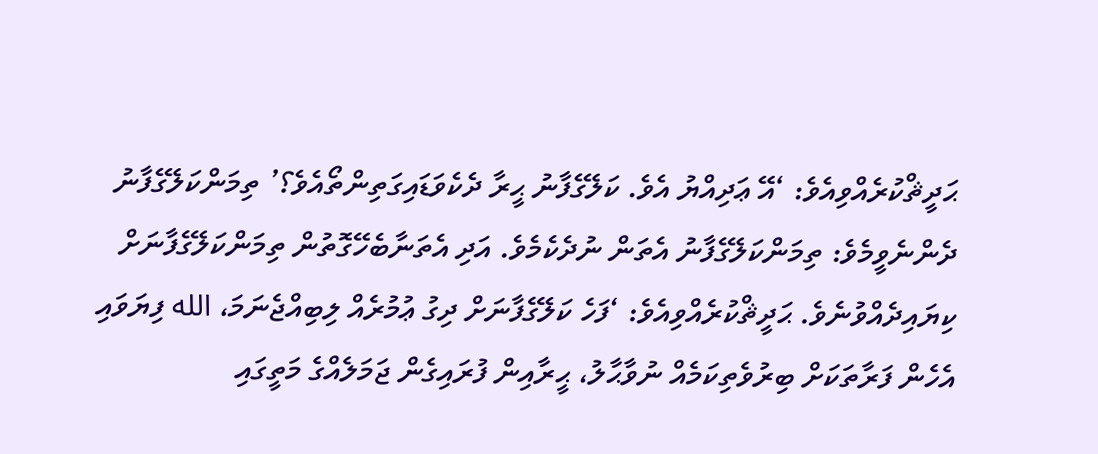ޙަދީޘްކުރެއްވިއެވެ: ‘އޭ ޢަދިއްޔު އެވެ. ކަލޭގެފާނު ޙީރާ ދެކެވަޑައިގަތިންތޯއެވެ؟’ ތިމަންކަލޭގެފާނު ދެންނެވީމެވެ: ތިމަންކަލޭގެފާނު އެތަން ނުދެކެމެވެ. އަދި އެތަނާބެހޭގޮތުން ތިމަންކަލޭގެފާނަށް ކިޔައިދެއްވުނެވެ. ޙަދީޘްކުރެއްވިއެވެ: ‘ފަހެ ކަލޭގެފާނަށް ދިގު ޢުމުރެއް ލިބިއްޖެނަމަ، الله ފިޔަވައި އެހެން ފަރާތަކަށް ބިރުވެތިކަމެއް ނުވާޙާލު، ޙީރާއިން ފުރައިގެން ޖަމަލެއްގެ މަތީގައި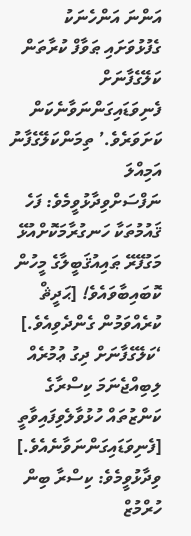އަންނަ އަންހެނަކު ގެފުޅުވަށައި ޠަވާފް ކުރާތަން ކަލޭގެފާނަށް ފެނިވަޑައިގަންނަވާނެކަން ކަށަވަރެވެ.’ ތިމަންކަލޭގެފާނު އަމިއްލަ ނަފްސަށްވިދާޅުވީމެވެ: ފަހެ ޤައުމުތަކާ ހަނގުރާމަކޮށްއުޅޭ މަގުފޭރޭ ޠައިއުޤަބީލާގެ މީހުން ކޮބައިބާވައެވެ! [ޙަދީޘް ކުރެއްވަމުން ގެންދެވިއެވެ.] ‘ކަލޭގެފާނަށް ދިގު ޢުމުރެއް ލިބިއްޖެނަމަ ކިސްރާގެ ކަންޒުތައް ހުޅުވާލެވިފައިވާތީ [ފެނިވަޑައިގަންނަވާނެއެވެ.] ވިދާޅުވީމެވެ: ކިސްރާ ބިން ހުރްމުޒް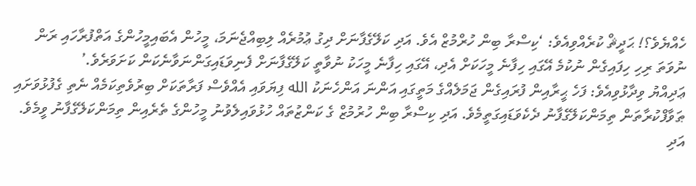ހެއްޔެވެ؟! ޙަދީޘް ކުރެއްވިއެވެ: ‘ކިސްރާ ބިން ހުރްމުޒް އެވެ. އަދި ކަލޭގެފާނަށް ދިގު ޢުމުރެއް ލިބިއްޖެނަމަ، މީހުން އެބައިމީހުންގެ އަތްފުރާހައި ރަން ނުވަތަ ރިހި ހިފައިގެން ނުކުމެ އޭގައި ހިފާނެ މީހަކަށް އެދި، އޭގައި ހިފާނެ މީހަކު ނުވާތީ ކަލޭގެފާނަށް ފެނިވަޑައިގަންނަވާނެކަން ކަށަވަރެވެ.’
ޢަދިއްޔު ވިދާޅުވިއެވެ: ފަހެ ޙީރާއިން ފުރައިގެން ޖަމަލެއްގެ މަތީގައި އަންނަ އަންހެނަކު الله ފިޔަވައި އެއްވެސް ފަރާތަކަށް ބިރުވެތިކަމެއް ނެތި ގެފުޅުވަށައި ޠަވާފްކުރާތަން ތިމަންކަލޭގެފާނު ދެކެވަޑައިގަތީމެވެ. އަދި ކިސްރާ ބިން ހުރުމުޒް ގެ ކަންޒުތައް ހުޅުވައިލެވުނު މީހުންގެ ތެރެއިން ތިމަންކަލޭގެފާނު ވީމެވެ. އަދި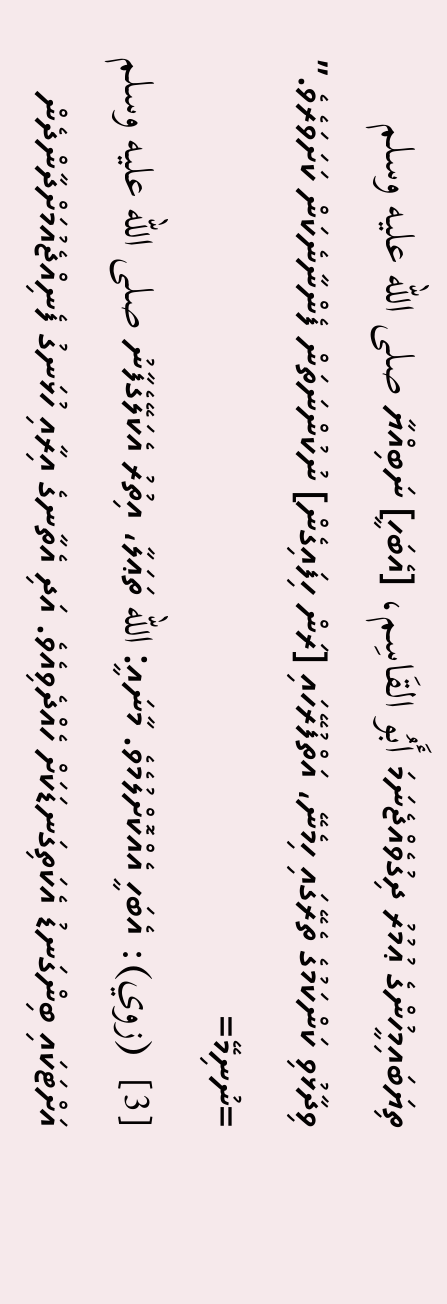ތިޔަބައިމީހުންގެ ޢުމުރު ދިގުވެއްޖެނަމަ أَبُو القَاسِم، [އެބަހީ] ނަބިއްޔާ صلى الله عليه وسلم ވިދާޅުވި ކަންކަމުގެ ތެރޭގައި ހިމެނޭ، އަތްފުރޭހައި [ރަން ހިފައިގެން] ނުކުންނަތަން ފެންނާނެކަން ކަށަވަރެވެ.”
=ނުނިމޭ=
[3]  (زوي): އެބަހީ އެއްކޮށްލުމެވެ. މާނައީ: الله ތަޢަލާ، އިތުރު އެކަލޭގެފާނު صلى الله عليه وسلم އަށްޓަކައި ބިންގަނޑު އެކަތިގަނޑަކަށް ހެއްދެވިއެވެ. އަދި އެތާނގެ އިރާއި ހުޅަނގު ފެނިއްޖެއުމަށްދާންދެން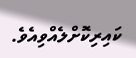ކައިރިކޮށްލެއްވިއެވެ.